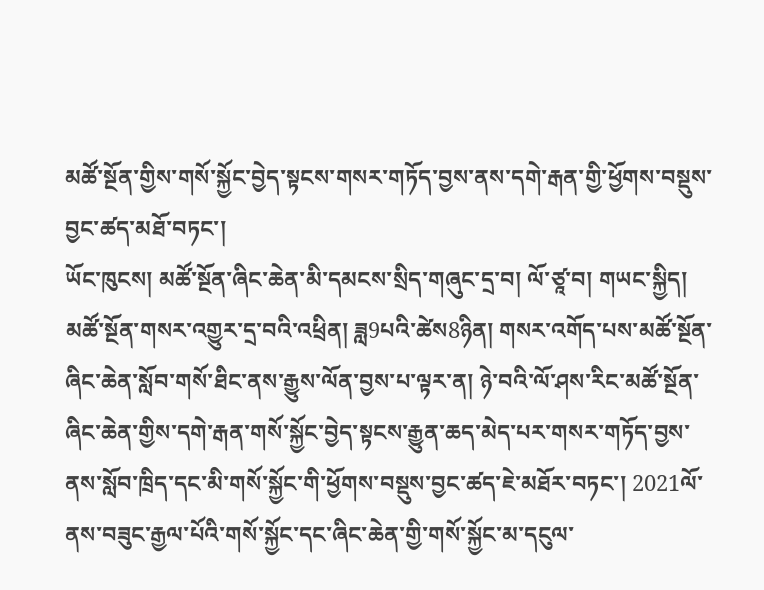མཚོ་སྔོན་གྱིས་གསོ་སྐྱོང་བྱེད་སྟངས་གསར་གཏོད་བྱས་ནས་དགེ་རྒན་གྱི་ཕྱོགས་བསྡུས་བྱང་ཚད་མཐོ་བཏང་།
ཡོང་ཁུངས། མཚོ་སྔོན་ཞིང་ཆེན་མི་དམངས་སྲིད་གཞུང་དྲ་བ། ལོ་ཙཱ་བ། གཡང་སྐྱིད།
མཚོ་སྔོན་གསར་འགྱུར་དྲ་བའི་འཕྲིན། ཟླ9པའི་ཚེས8ཉིན། གསར་འགོད་པས་མཚོ་སྔོན་ཞིང་ཆེན་སློབ་གསོ་ཐིང་ནས་རྒྱུས་ལོན་བྱས་པ་ལྟར་ན། ཉེ་བའི་ལོ་ཤས་རིང་མཚོ་སྔོན་ཞིང་ཆེན་གྱིས་དགེ་རྒན་གསོ་སྐྱོང་བྱེད་སྟངས་རྒྱུན་ཆད་མེད་པར་གསར་གཏོད་བྱས་ནས་སློབ་ཁྲིད་དང་མི་གསོ་སྐྱོང་གི་ཕྱོགས་བསྡུས་བྱང་ཚད་ཇེ་མཐོར་བཏང་། 2021ལོ་ནས་བཟུང་རྒྱལ་པོའི་གསོ་སྐྱོང་དང་ཞིང་ཆེན་གྱི་གསོ་སྐྱོང་མ་དངུལ་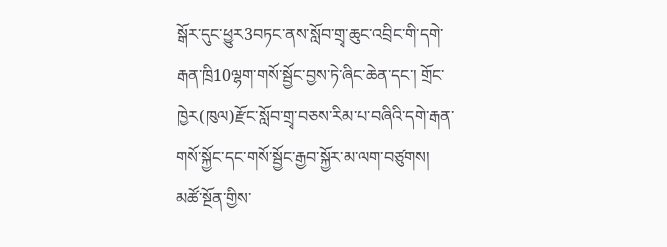སྒོར་དུང་ཕྱུར3བཏང་ནས་སློབ་གྲྭ་ཆུང་འབྲིང་གི་དགེ་རྒན་ཁྲི10ལྷག་གསོ་སྦྱོང་བྱས་ཏེ་ཞིང་ཆེན་དང་། གྲོང་ཁྱེར(ཁུལ)རྫོང་སློབ་གྲྭ་བཅས་རིམ་པ་བཞིའི་དགེ་རྒན་གསོ་སྐྱོང་དང་གསོ་སྦྱོང་རྒྱབ་སྐྱོར་མ་ལག་བཙུགས།
མཚོ་སྔོན་གྱིས་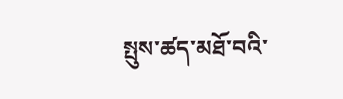སྤུས་ཚད་མཐོ་བའི་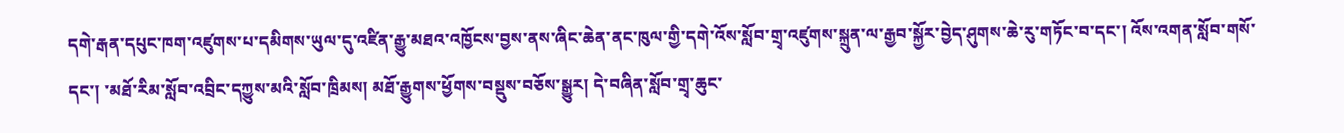དགེ་རྒན་དཔུང་ཁག་འཛུགས་པ་དམིགས་ཡུལ་དུ་འཛིན་རྒྱུ་མཐའ་འཁྱོངས་བྱས་ནས་ཞིང་ཆེན་ནང་ཁུལ་གྱི་དགེ་འོས་སློབ་གྲྭ་འཛུགས་སྐྲུན་ལ་རྒྱབ་སྐྱོར་བྱེད་ཤུགས་ཆེ་རུ་གཏོང་བ་དང་། འོས་འགན་སློབ་གསོ་དང་། ་མཐོ་རིམ་སློབ་འབྲིང་དཀྱུས་མའི་སློབ་ཁྲིམས། མཐོ་རྒྱུགས་ཕྱོགས་བསྡུས་བཅོས་སྒྱུར། དེ་བཞིན་སློབ་གྲྭ་ཆུང་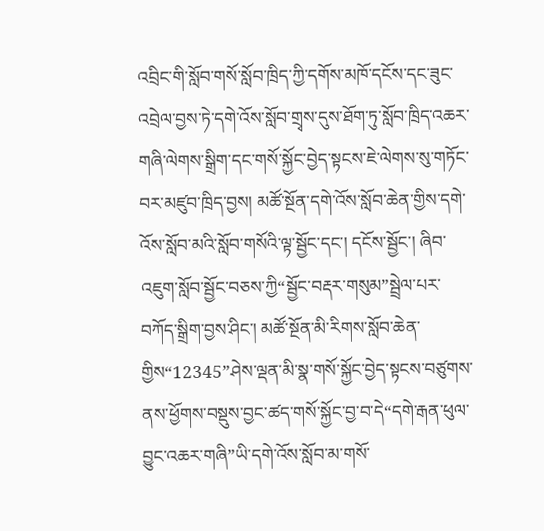འབྲིང་གི་སློབ་གསོ་སློབ་ཁྲིད་ཀྱི་དགོས་མཁོ་དངོས་དང་ཟུང་འབྲེལ་བྱས་ཏེ་དགེ་འོས་སློབ་གྲྭས་དུས་ཐོག་ཏུ་སློབ་ཁྲིད་འཆར་གཞི་ལེགས་སྒྲིག་དང་གསོ་སྐྱོང་བྱེད་སྟངས་ཇེ་ལེགས་སུ་གཏོང་བར་མཛུབ་ཁྲིད་བྱས། མཚོ་སྔོན་དགེ་འོས་སློབ་ཆེན་གྱིས་དགེ་འོས་སློབ་མའི་སློབ་གསོའི་ལྟ་སྦྱོང་དང་། དངོས་སྦྱོང་། ཞིབ་འཇུག་སློབ་སྦྱོང་བཅས་ཀྱི“སྦྱོང་བརྡར་གསུམ”སྦྲེལ་པར་བཀོད་སྒྲིག་བྱས་ཤིང་། མཚོ་སྔོན་མི་རིགས་སློབ་ཆེན་གྱིས“12345”ཤེས་ལྡན་མི་སྣ་གསོ་སྐྱོང་བྱེད་སྟངས་བཙུགས་ནས་ཕྱོགས་བསྡུས་བྱང་ཚད་གསོ་སྐྱོང་བྱ་བ་དེ“དགེ་རྒན་ཕུལ་བྱུང་འཆར་གཞི”ཡི་དགེ་འོས་སློབ་མ་གསོ་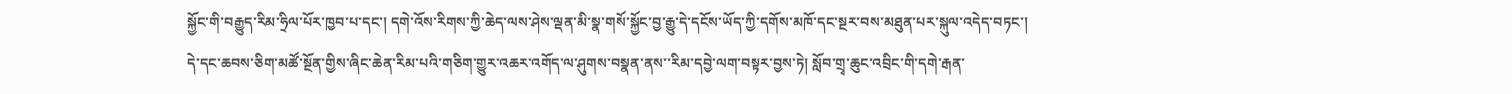སྐྱོང་གི་བརྒྱུད་རིམ་ཧྲིལ་པོར་ཁྱབ་པ་དང་། དགེ་འོས་རིགས་ཀྱི་ཆེད་ལས་ཤེས་ལྡན་མི་སྣ་གསོ་སྐྱོང་བྱ་རྒྱུ་དེ་དངོས་ཡོད་ཀྱི་དགོས་མཁོ་དང་སྔར་བས་མཐུན་པར་སྐུལ་འདེད་བཏང་།
དེ་དང་ཆབས་ཅིག་མཚོ་སྔོན་གྱིས་ཞིང་ཆེན་རིམ་པའི་གཅིག་གྱུར་འཆར་འགོད་ལ་ཤུགས་བསྣན་ནས་་རིམ་དབྱེ་ལག་བསྟར་བྱས་ཏེ། སློབ་གྲྭ་ཆུང་འབྲིང་གི་དགེ་རྒན་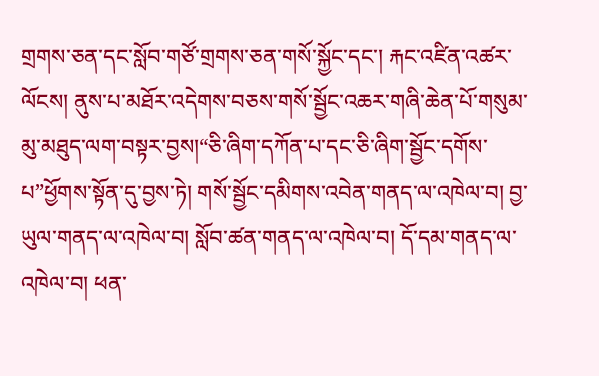གྲགས་ཅན་དང་སློབ་གཙོ་གྲགས་ཅན་གསོ་སྐྱོང་དང་། རྐང་འཛིན་འཚར་ལོངས། ནུས་པ་མཐོར་འདེགས་བཅས་གསོ་སྦྱོང་འཆར་གཞི་ཆེན་པོ་གསུམ་མུ་མཐུད་ལག་བསྟར་བྱས།“ཅི་ཞིག་དཀོན་པ་དང་ཅི་ཞིག་སྦྱོང་དགོས་པ”ཕྱོགས་སྟོན་དུ་བྱས་ཏེ། གསོ་སྦྱོང་དམིགས་འབེན་གནད་ལ་འཁེལ་བ། བྱ་ཡུལ་གནད་ལ་འཁེལ་བ། སློབ་ཚན་གནད་ལ་འཁེལ་བ། དོ་དམ་གནད་ལ་འཁེལ་བ། ཕན་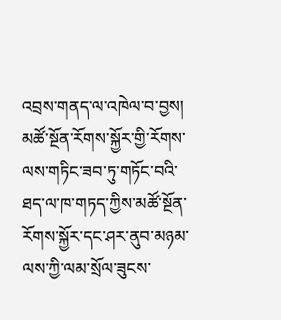འབྲས་གནད་ལ་འཁེལ་བ་བྱས།
མཚོ་སྔོན་རོགས་སྐྱོར་གྱི་རོགས་ལས་གཏིང་ཟབ་ཏུ་གཏོང་བའི་ཐད་ལ་ཁ་གཏད་ཀྱིས་མཚོ་སྔོན་རོགས་སྐྱོར་དང་ཤར་ནུབ་མཉམ་ལས་ཀྱི་ལམ་སྲོལ་ཟུངས་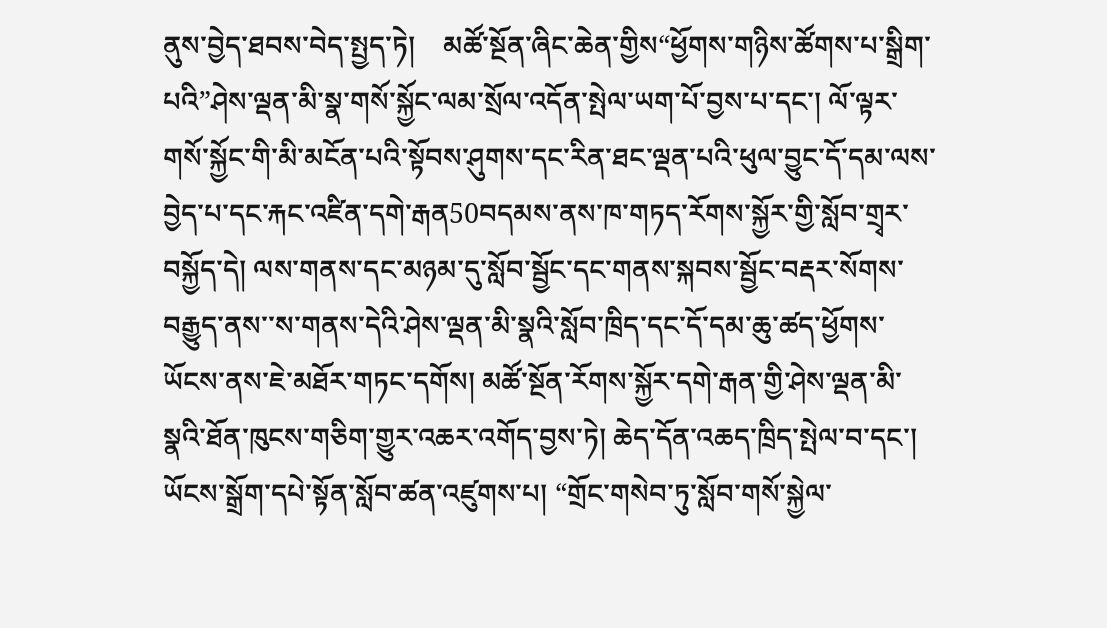ནུས་བྱེད་ཐབས་བེད་སྤྱད་ཏེ།    མཚོ་སྔོན་ཞིང་ཆེན་གྱིས“ཕྱོགས་གཉིས་ཚོགས་པ་སྒྲིག་པའི”ཤེས་ལྡན་མི་སྣ་གསོ་སྐྱོང་ལམ་སྲོལ་འདོན་སྤེལ་ཡག་པོ་བྱས་པ་དང་། ལོ་ལྟར་གསོ་སྐྱོང་གི་མི་མངོན་པའི་སྟོབས་ཤུགས་དང་རིན་ཐང་ལྡན་པའི་ཕུལ་བྱུང་དོ་དམ་ལས་བྱེད་པ་དང་རྐང་འཛིན་དགེ་རྒན50བདམས་ནས་ཁ་གཏད་རོགས་སྐྱོར་གྱི་སློབ་གྲྭར་བསྐྱོད་དེ། ལས་གནས་དང་མཉམ་དུ་སློབ་སྦྱོང་དང་གནས་སྐབས་སྦྱོང་བརྡར་སོགས་བརྒྱུད་ནས་་ས་གནས་དེའི་ཤེས་ལྡན་མི་སྣའི་སློབ་ཁྲིད་དང་དོ་དམ་ཆུ་ཚད་ཕྱོགས་ཡོངས་ནས་ཇེ་མཐོར་གཏང་དགོས། མཚོ་སྔོན་རོགས་སྐྱོར་དགེ་རྒན་གྱི་ཤེས་ལྡན་མི་སྣའི་ཐོན་ཁུངས་གཅིག་གྱུར་འཆར་འགོད་བྱས་ཏེ། ཆེད་དོན་འཆད་ཁྲིད་སྤེལ་བ་དང་། ཡོངས་སྒྲོག་དཔེ་སྟོན་སློབ་ཚན་འཛུགས་པ། “གྲོང་གསེབ་ཏུ་སློབ་གསོ་སྐྱེལ་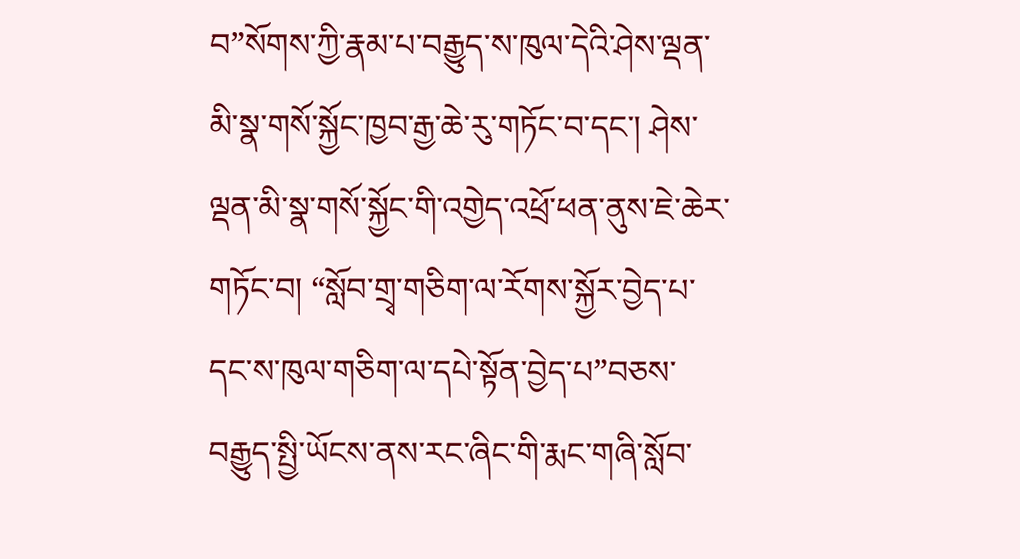བ”སོགས་ཀྱི་རྣམ་པ་བརྒྱུད་ས་ཁུལ་དེའི་ཤེས་ལྡན་མི་སྣ་གསོ་སྐྱོང་ཁྱབ་རྒྱ་ཆེ་རུ་གཏོང་བ་དང་། ཤེས་ལྡན་མི་སྣ་གསོ་སྐྱོང་གི་འགྱེད་འཕྲོ་ཕན་ནུས་ཇེ་ཆེར་གཏོང་བ། “སློབ་གྲྭ་གཅིག་ལ་རོགས་སྐྱོར་བྱེད་པ་དང་ས་ཁུལ་གཅིག་ལ་དཔེ་སྟོན་བྱེད་པ”བཅས་བརྒྱུད་སྤྱི་ཡོངས་ནས་རང་ཞིང་གི་རྨང་གཞི་སློབ་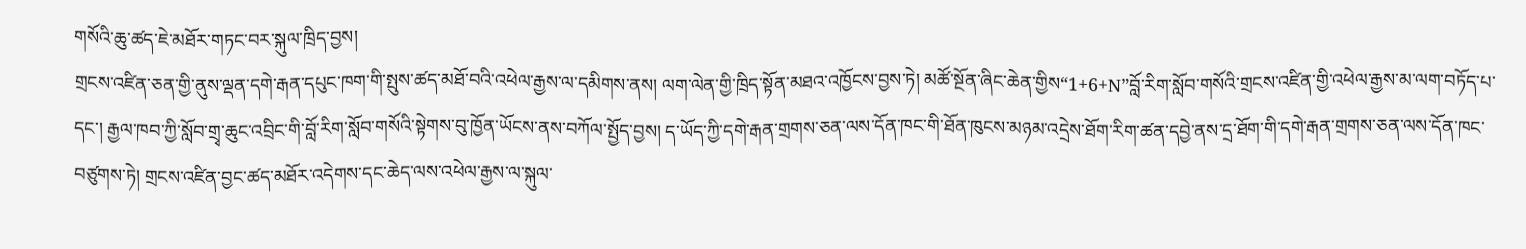གསོའི་ཆུ་ཚད་ཇེ་མཐོར་གཏང་བར་སྐུལ་ཁྲིད་བྱས།
གྲངས་འཛིན་ཅན་གྱི་ནུས་ལྡན་དགེ་རྒན་དཔུང་ཁག་གི་སྤུས་ཚད་མཐོ་བའི་འཕེལ་རྒྱས་ལ་དམིགས་ནས། ལག་ལེན་གྱི་ཁྲིད་སྟོན་མཐའ་འཁྱོངས་བྱས་ཏེ། མཚོ་སྔོན་ཞིང་ཆེན་གྱིས“1+6+N”བློ་རིག་སློབ་གསོའི་གྲངས་འཛིན་གྱི་འཕེལ་རྒྱས་མ་ལག་བཏོད་པ་དང་། རྒྱལ་ཁབ་ཀྱི་སློབ་གྲྭ་ཆུང་འབྲིང་གི་བློ་རིག་སློབ་གསོའི་སྟེགས་བུ་ཁྱོན་ཡོངས་ནས་བཀོལ་སྤྱོད་བྱས། ད་ཡོད་ཀྱི་དགེ་རྒན་གྲགས་ཅན་ལས་དོན་ཁང་གི་ཐོན་ཁུངས་མཉམ་འདྲེས་ཐོག་རིག་ཚན་དབྱེ་ནས་དྲ་ཐོག་གི་དགེ་རྒན་གྲགས་ཅན་ལས་དོན་ཁང་བཙུགས་ཏེ། གྲངས་འཛིན་བྱང་ཚད་མཐོར་འདེགས་དང་ཆེད་ལས་འཕེལ་རྒྱས་ལ་སྐུལ་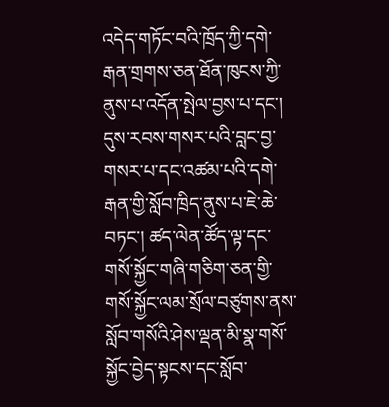འདེད་གཏོང་བའི་ཁྲོད་ཀྱི་དགེ་རྒན་གྲགས་ཅན་ཐོན་ཁུངས་ཀྱི་ནུས་པ་འདོན་སྤེལ་བྱས་པ་དང་།  དུས་རབས་གསར་པའི་བླང་བྱ་གསར་པ་དང་འཚམ་པའི་དགེ་རྒན་གྱི་སློབ་ཁྲིད་ནུས་པ་ཇེ་ཆེ་བཏང་། ཚད་ལེན་ཚོད་ལྟ་དང་གསོ་སྐྱོང་གཞི་གཅིག་ཅན་གྱི་གསོ་སྐྱོང་ལམ་སྲོལ་བཙུགས་ནས་སློབ་གསོའི་ཤེས་ལྡན་མི་སྣ་གསོ་སྐྱོང་བྱེད་སྟངས་དང་སློབ་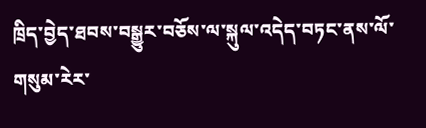ཁྲིད་བྱེད་ཐབས་བསྒྱུར་བཅོས་ལ་སྐུལ་འདེད་བཏང་ནས་ལོ་གསུམ་རེར་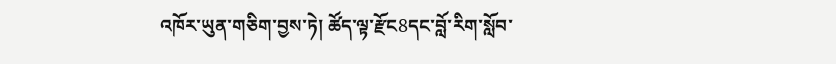འཁོར་ཡུན་གཅིག་བྱས་ཏེ། ཚོད་ལྟ་རྫོང8དང་བློ་རིག་སློབ་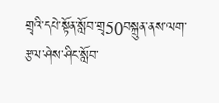གྲྭའི་དཔེ་སྟོན་སློབ་གྲྭ50བསྐྲུན་ནས་ལག་རྩལ་ཤེས་ཤིང་སློབ་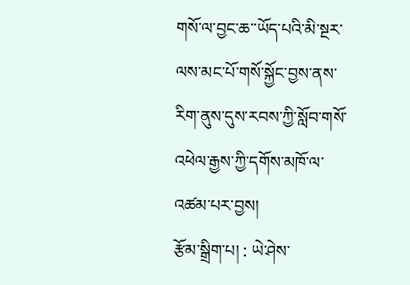གསོ་ལ་བྱང་ཆ་་ཡོད་པའི་མི་སྔར་ལས་མང་པོ་གསོ་སྐྱོང་བྱས་ནས་རིག་ནུས་དུས་རབས་ཀྱི་སློབ་གསོ་འཕེལ་རྒྱས་ཀྱི་དགོས་མཁོ་ལ་འཚམ་པར་བྱས།
རྩོམ་སྒྲིག་པ། : ཡེ་ཤེས་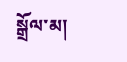སྒྲོལ་མ།